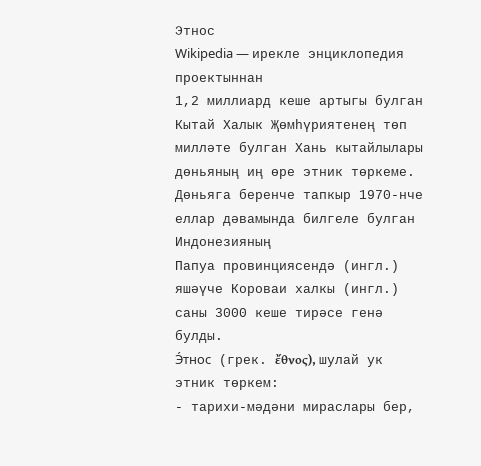Этнос
Wikipedia — ирекле энциклопедия проектыннан
1,2 миллиард кеше артыгы булган
Кытай Халык Җөмһүриятенең төп милләте булган Хань кытайлылары дөньяның иң өре этник төркеме.
Дөньяга беренче тапкыр 1970-нче еллар дәвамында билгеле булган
Индонезияның
Папуа провинциясендә (ингл.) яшәүче Короваи халкы (ингл.) саны 3000 кеше тирәсе генә булды.
Э́тнос (грек. ἔθνος), шулай ук этник төркем:
- тарихи-мәдәни мираслары бер,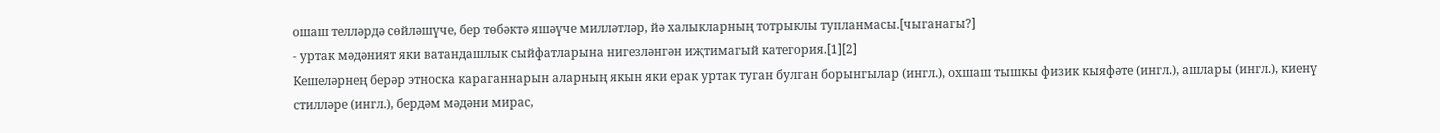ошаш телләрдә сөйләшүче, бер төбәктә яшәүче милләтләр, йә халыкларның тотрыклы тупланмасы.[чыганагы?]
- уртак мәдәният яки ватандашлык сыйфатларына нигезләнгән иҗтимагый категория.[1][2]
Кешеләрнең берәр этноска караганнарын аларның якын яки ерак уртак туган булган борынгылар (ингл.), охшаш тышкы физик кыяфәте (ингл.), ашлары (ингл.), киенү стилләре (ингл.), бердәм мәдәни мирас,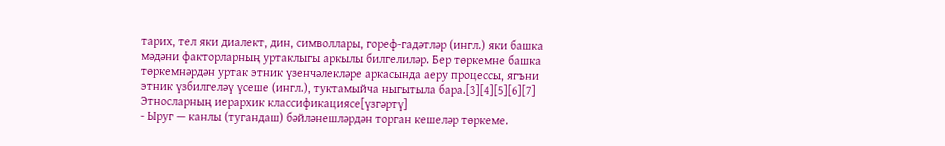тарих, тел яки диалект, дин, символлары, гореф-гадәтләр (ингл.) яки башка мәдәни факторларның уртаклыгы аркылы билгелиләр. Бер төркемне башка төркемнәрдән уртак этник үзенчәлекләре аркасында аеру процессы, ягъни этник үзбилгеләү үсеше (ингл.), туктамыйча ныгытыла бара.[3][4][5][6][7]
Этносларның иерархик классификациясе[үзгәртү]
- Ыруг — канлы (тугандаш) бәйләнешләрдән торган кешеләр төркеме.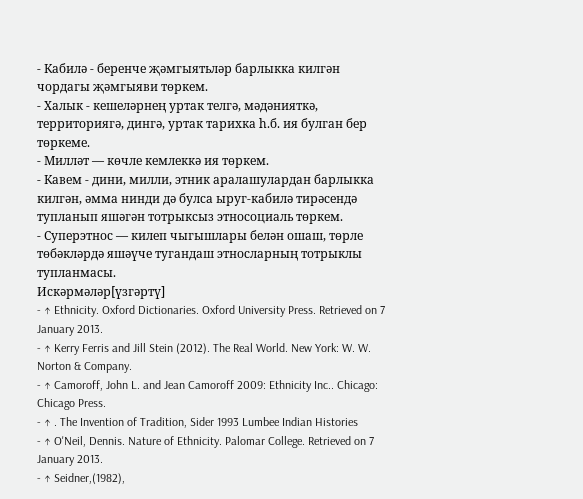- Кабилә - беренче җәмгыятьләр барлыкка килгән чордагы җәмгыяви төркем.
- Халык - кешеләрнең уртак телгә, мәдәнияткә, территориягә, дингә, уртак тарихка һ.б. ия булган бер төркеме.
- Милләт — көчле кемлеккә ия төркем.
- Кавем - дини, милли, этник аралашулардан барлыкка килгән, әмма нинди дә булса ыруг-кабилә тирәсендә тупланып яшәгән тотрыксыз этносоциаль төркем.
- Суперэтнос — килеп чыгышлары белән ошаш, төрле төбәкләрдә яшәүче тугандаш этносларның тотрыклы тупланмасы.
Искәрмәләр[үзгәртү]
- ↑ Ethnicity. Oxford Dictionaries. Oxford University Press. Retrieved on 7 January 2013.
- ↑ Kerry Ferris and Jill Stein (2012). The Real World. New York: W. W. Norton & Company.
- ↑ Camoroff, John L. and Jean Camoroff 2009: Ethnicity Inc.. Chicago: Chicago Press.
- ↑ . The Invention of Tradition, Sider 1993 Lumbee Indian Histories
- ↑ O'Neil, Dennis. Nature of Ethnicity. Palomar College. Retrieved on 7 January 2013.
- ↑ Seidner,(1982),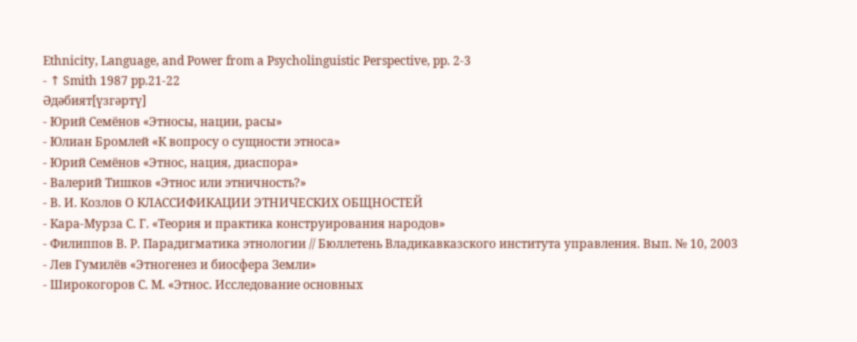Ethnicity, Language, and Power from a Psycholinguistic Perspective, pp. 2-3
- ↑ Smith 1987 pp.21-22
Әдәбият[үзгәртү]
- Юрий Семёнов «Этносы, нации, расы»
- Юлиан Бромлей «К вопросу о сущности этноса»
- Юрий Семёнов «Этнос, нация, диаспора»
- Валерий Тишков «Этнос или этничность?»
- В. И. Козлов О КЛАССИФИКАЦИИ ЭТНИЧЕСКИХ ОБЩНОСТЕЙ
- Кара-Мурза С. Г. «Теория и практика конструирования народов»
- Филиппов В. Р. Парадигматика этнологии // Бюллетень Владикавказского института управления. Вып. № 10, 2003
- Лев Гумилёв «Этногенез и биосфера Земли»
- Широкогоров С. М. «Этнос. Исследование основных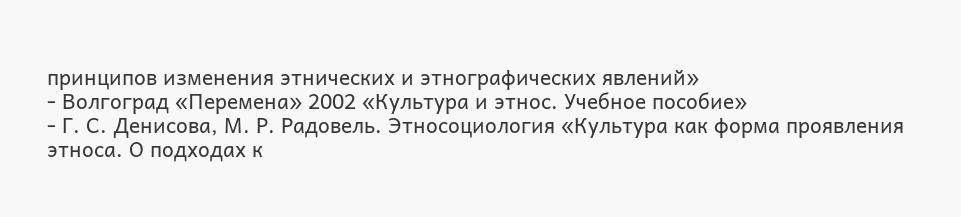принципов изменения этнических и этнографических явлений»
- Волгоград «Перемена» 2002 «Культура и этнос. Учебное пособие»
- Г. С. Денисова, М. Р. Радовель. Этносоциология «Культура как форма проявления этноса. О подходах к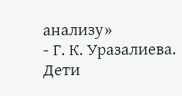анализу»
- Г. К. Уразалиева. Дети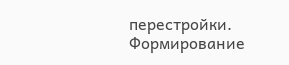перестройки. Формирование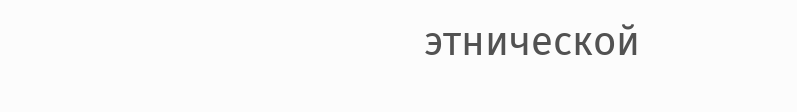этнической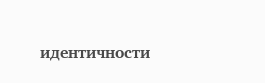идентичности